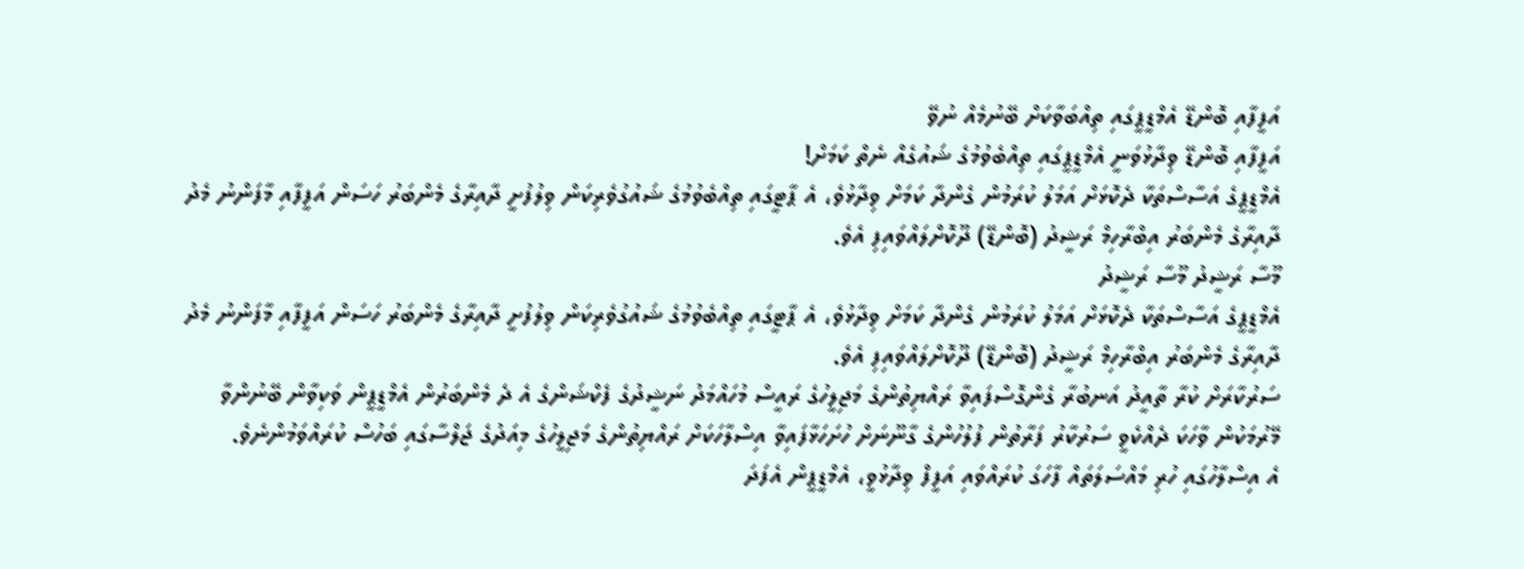އަފީފާއި ބޮންޑޭ އެމްޑީޕީގައި ތިއްބަވާކަށް ބޭނުމެއް ނުވޭ
އަފީފާއި ބޮންޑޭ ވިދާޅުވަނީ އެމްޑީޕީގައި ތިއްބެވުމުގެ ޝައުގެއް ނެތް ކަމަށް!
އެމްޑީޕީގެ އަސާސްތަކާ ދެކޮޅަށް އަމަލު ކުރަމުން ގެންދާ ކަމަށް ވިދާޅުވެ، އެ ޕާޓީގައި ތިއްބެވުމުގެ ޝައުގުވެރިކަން ވިލުފުށީ ދާއިރާގެ މެންބަރު ހަސަން އަފީފާއި މާފަންނު މެދު ދާއިރާގެ މެންބަރު އިބްރާހިމް ރަޝީދު (ބޮންޑޭ) ދޫކޮށްލައްވައިފި އެވެ.
މޫސާ ރަޝީދު މޫސާ ރަޝީދު
އެމްޑީޕީގެ އަސާސްތަކާ ދެކޮޅަށް އަމަލު ކުރަމުން ގެންދާ ކަމަށް ވިދާޅުވެ، އެ ޕާޓީގައި ތިއްބެވުމުގެ ޝައުގުވެރިކަން ވިލުފުށީ ދާއިރާގެ މެންބަރު ހަސަން އަފީފާއި މާފަންނު މެދު ދާއިރާގެ މެންބަރު އިބްރާހިމް ރަޝީދު (ބޮންޑޭ) ދޫކޮށްލައްވައިފި އެވެ.
ސަރުކާރަށް ކުރާ ތާއީދު އަނބުރާ ގެންގޮސްފައިވާ ރައްޔިތުންގެ މަޖިލީހުގެ ރައީސް މުހައްމަދު ނަޝީދުގެ ފެކްޝަންގެ އެ ދެ މެންބަރުން އެމްޑީޕީން ވަކިވާން ބޭނުންވާ މޭރުމަކުން ވާހަކަ ދެއްކެވީ ސަރުކާރު ފަރާތުން ފުލުހުންގެ ގާނޫނަށް ހުށަހަޅާފައިވާ އިސްލާހަކަށް ރައްޔިތުންގެ މަޖިލީހުގެ މިއަދުގެ ޖަލްސާގައި ބަހުސް ކުރައްވަމުންނެވެ.
އެ އިސްލާހުގައި ހުރި މައްސަލަތައް ފާހަގަ ކުރައްވައި އަފީފް ވިދާޅުވީ، އެމްޑީޕީން އެފަދަ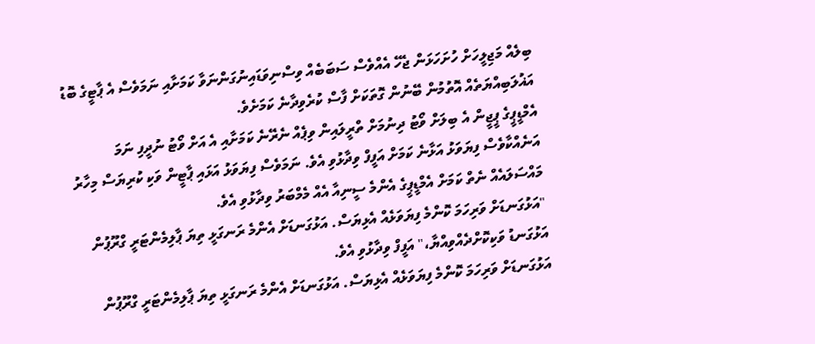ބިލެއް މަޖިލީހަށް ހުށަހަޅަން ޖެހޭ އެއްވެސް ސަބަބެއް ވިސްނިވަޑައިނުގަންނަވާ ކަމަށާއި ނަމަވެސް އެ ޕާޓީގެ ބޮޑު އަޣުލަބިއްޔަތެއް އޮތުމުން ބޭނުން ގޮތަކަށް ފާސް ކުރެވިދާނެ ކަމަށެވެ.
އެމްޑީޕީގެ ޕީޖީން އެ ބިލަށް ވޯޓު ދިނުމަށް ތްރީލައިން ވިޕެއް ނެރޭނެ ކަމަށާއި އެ އަށް ވޯޓު ނުދީފި ނަމަ އަނެއްކާވެސް ފިޔަވަޅު އަޅާނެ ކަމަށް އަފީފް ވިދާޅުވި އެވެ. ނަމަވެސް ފިޔަވަޅު އަޅައި ޕާޓީން ވަކި ކުރިޔަސް މިހާރު މައްސަލައެއް ނެތް ކަމަށް އެމްޑީޕީގެ އެންމެ ސީނިއާ އެއް މެމްބަރު ވިދާޅުވި އެވެ.
"އަޅުގަނޑަށް ވަރިހަމަ ކޮންމެ ފިޔަވަޅެއް އެޅިޔަސް. އަޅުގަނޑަށް އެންމެ ރަނގަޅީ ތިޔަ ޕާލިމެންޓަރީ ގްރޫޕުން އަޅުގަނޑު ވަކިކޮށްދެއްވިއްޔާ،" އަފީފް ވިދާޅުވި އެވެ.
އަޅުގަނޑަށް ވަރިހަމަ ކޮންމެ ފިޔަވަޅެއް އެޅިޔަސް. އަޅުގަނޑަށް އެންމެ ރަނގަޅީ ތިޔަ ޕާލިމެންޓަރީ ގްރޫޕުން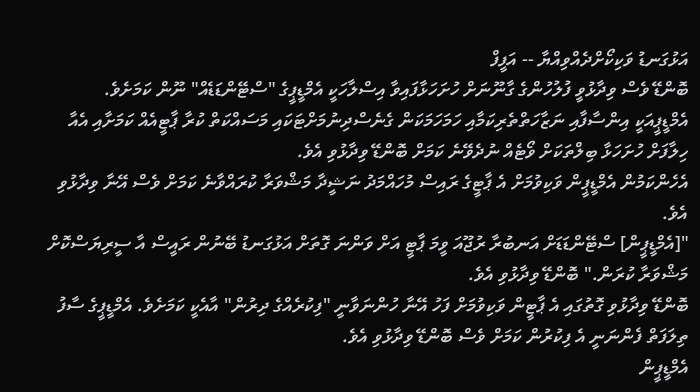އަޅުގަނޑު ވަކިކޯށްދެއްވިއްޔާ -- އަފީފް
ބޮންޑޭ ވެސް ވިދާޅުވީ ފުލުހުންގެ ގާނޫނަށް ހުށަހަޅާފައިވާ އިސްލާހަކީ އެމްޑީޕީގެ "ސްޓޭންޑަޑެއް" ނޫން ކަމަށެވެ.
އެމްޑީޕީއަކީ އިންސާފާއި ނަޒާހަތްތެރިކަމާއި ހަމަހަމަކަން ގެނެސްދިނުމަށްޓަކައި މަސައްކަތް ކުރާ ޕާޓީއެއް ކަމަށާއި އެއާ ހިލާފަށް ހުށަހަޅާ ބިލްތަކަށް ވޯޓެއް ނުދެވޭނެ ކަމަށް ބޮންޑޭ ވިދާޅުވި އެވެ.
އެހެންކަމުން އެމްޑީޕީން ވަކިވުމަށް އެ ޕާޓީގެ ރައިސް މުހައްމަދު ނަޝީދާ މަޝްވަރާ ކުރައްވާނެ ކަމަށް ވެސް އޭނާ ވިދާޅުވި އެވެ.
"[އެމްޑީޕީން] ސްޓޭންޑަޑަށް އަނބުރާ ރުޖޫއަ ވީމަ ޕާޓީ އަށް ވަންނަ ގޮތަށް އަޅުގަނޑު ބޭނުން ރައީސް އާ ސީރިޔަސްކޮށް މަޝްވަރާ ކުރަން." ބޮންޑޭ ވިދާޅުވި އެވެ.
ބޮންޑޭ ވިދާޅުވި ގޮތުގައި އެ ޕާޓީން ވަކިވުމަށް ފަހު އޭނާ ހުންނަވާނީ "ފިކުރެއްގެ ދިރުން" އާއެކީ ކަމަށެވެ. އެމްޑީޕީގެ ސާފު ތިލަފަތް ފެންނަނީ އެ ފިކުރުން ކަމަށް ވެސް ބޮންޑޭ ވިދާޅުވި އެވެ.
އެމްޑީޕީން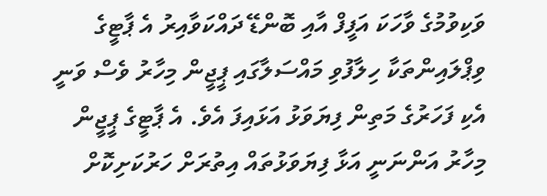ވަކިވުމުގެ ވާހަކަ އަފީފް އާއި ބޮންޑޭ ދައްކަވާއިރު އެ ޕާޓީގެ ވިޕްލައިންތަކާ ހިލާފުވި މައްސަލާގައި ޕީޖީން މިހާރު ވެސް ވަނީ އެކި ފަހަރުގެ މަތިން ފިޔަވަޅު އަޅައިފަ އެވެ. އެ ޕާޓީގެ ޕީޖީން މިހާރު އަންނަނީ އަޅާ ފިޔަވަޅުތައް އިތުރަށް ހަރުކަށިކޮށް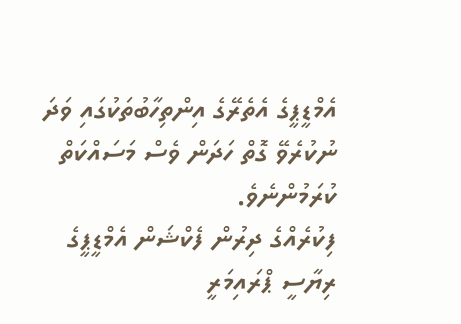އެމްޑީޕީގެ އެތެރޭގެ އިންތިހާބުތަކުގައި ވަދަ ނުކުރެވޭ ގޮތް ހަދަން ވެސް މަސައްކަތް ކުރަމުންނެވެ.
ފިކުރެއްގެ ދިރުން ފެކްޝަން އެމްޑީޕީގެ ރިޔާސީ ޕްރައިމަރީ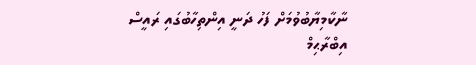ނާކާމިޔާބުވުމަށް ފަހު ދަނީ އިންތިހާބުގައި ރައީސް އިބްރާޙިމް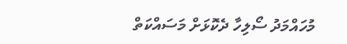މުހައްމަދު ސޯލިހާ ދެކޮޅަށް މަސައްކަތް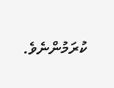ކުރަމުންނެވެ.